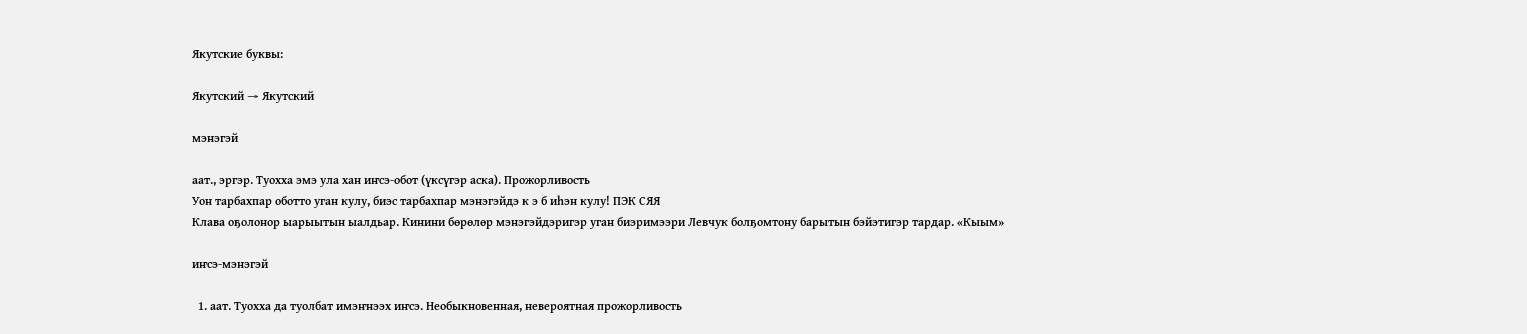Якутские буквы:

Якутский → Якутский

мэнэгэй

аат., эргэр. Туохха эмэ ула хан иҥсэ-обот (үксүгэр аска). Прожорливость
Уон тарбахпар оботто уган кулу, биэс тарбахпар мэнэгэйдэ к э б иһэн кулу! ПЭК СЯЯ
Клава оҕолонор ыарыытын ыалдьар. Кинини бөрөлөр мэнэгэйдэригэр уган биэримээри Левчук болҕомтону барытын бэйэтигэр тардар. «Кыым»

иҥсэ-мэнэгэй

  1. аат. Туохха да туолбат имэҥнээх иҥсэ. Необыкновенная, невероятная прожорливость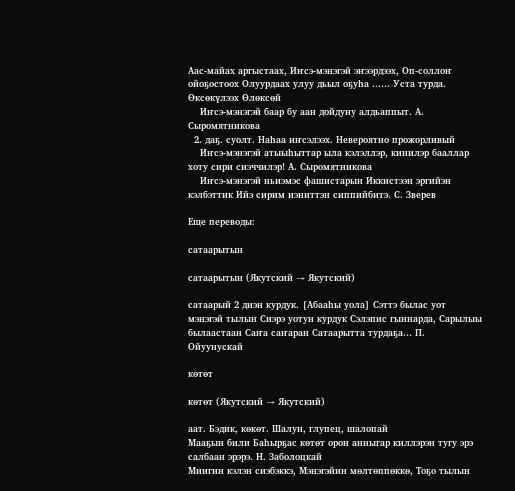Аас-майах аргыстаах, Иҥсэ-мэнэгэй эҥээрдээх, Оп-соллоҥ ойоҕостоох Олуурдаах улуу дьыл оҕуһа …… Уста турда. Өксөкүлээх Өлөксөй
    Иҥсэ-мэнэгэй баар бу аан дойдуну алдьаппыт. А. Сыромятникова
  2. даҕ. суолт. Наһаа иҥсэлээх. Невероятно прожорливый
    Иҥсэ-мэнэгэй атыыһыттар ыла кэлэллэр, кинилэр бааллар хоту сири сиэччилэр! А. Сыромятникова
    Иҥсэ-мэнэгэй ньиэмэс фашистарын Иккистээн эргийэн кэлбэттик Ийэ сирим иэниттэн сиппийбитэ. С. Зверев

Еще переводы:

сатаарытын

сатаарытын (Якутский → Якутский)

сатаарый 2 диэн курдук. [Абааһы уола] Сэттэ былас уот мэнэгэй тылын Сиэрэ уотун курдук Сэлэпис гыннарда, Сарылыы былаастаан Саҥа саҥаран Сатаарытта турдаҕа… П. Ойуунускай

көтөт

көтөт (Якутский → Якутский)

аат. Бэдик, көкөт. Шалун, глупец, шалопай
Мааҕын били Баһырҕас көтөт орон анныгар киллэрэн тугу эрэ салбаан эрэрэ. Н. Заболоцкай
Миигин кэлэн сиэбэккэ, Мэнэгэйин мөлтөппөккө, Тоҕо тылын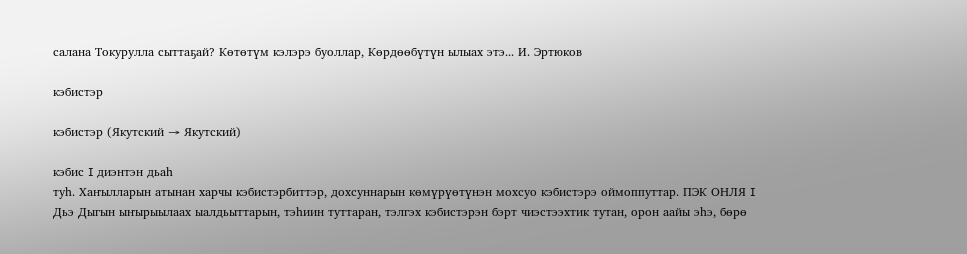салана Токурулла сыттаҕай? Көтөтүм кэлэрэ буоллар, Көрдөөбүтүн ылыах этэ... И. Эртюков

кэбистэр

кэбистэр (Якутский → Якутский)

кэбис I диэнтэн дьаһ
туһ. Хаҥылларын атынан харчы кэбистэрбиттэр, дохсуннарын көмүрүөтүнэн мохсуо кэбистэрэ оймоппуттар. ПЭК ОНЛЯ I
Дьэ Дыгын ыҥырыылаах ыалдьыттарын, тэһиин туттаран, тэлгэх кэбистэрэн бэрт чиэстээхтик тутан, орон аайы эһэ, бөрө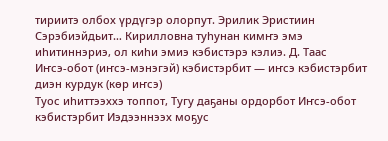тириитэ олбох үрдүгэр олорпут. Эрилик Эристиин
Сэрэбиэйдьит… Кирилловна туһунан кимҥэ эмэ иһитиннэриэ, ол киһи эмиэ кэбистэрэ кэлиэ. Д. Таас
Иҥсэ-обот (иҥсэ-мэнэгэй) кэбистэрбит — иҥсэ кэбистэрбит диэн курдук (көр иҥсэ)
Туос иһиттээххэ топпот, Тугу даҕаны ордорбот Иҥсэ-обот кэбистэрбит Иэдээннээх моҕус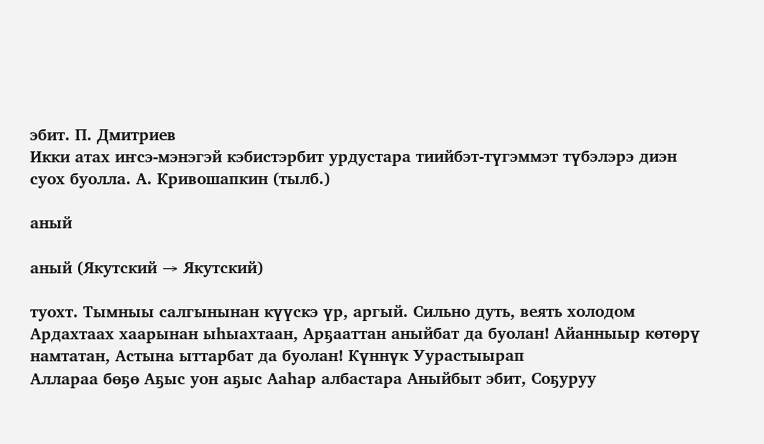эбит. П. Дмитриев
Икки атах иҥсэ-мэнэгэй кэбистэрбит урдустара тиийбэт-түгэммэт түбэлэрэ диэн суох буолла. А. Кривошапкин (тылб.)

аный

аный (Якутский → Якутский)

туохт. Тымныы салгынынан күүскэ үр, аргый. Сильно дуть, веять холодом
Ардахтаах хаарынан ыһыахтаан, Арҕааттан аныйбат да буолан! Айанныыр көтөрү намтатан, Астына ыттарбат да буолан! Күннүк Уурастыырап
Аллараа бөҕө Аҕыс уон аҕыс Ааһар албастара Аныйбыт эбит, Соҕуруу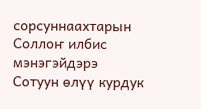сорсуннаахтарын Соллоҥ илбис мэнэгэйдэрэ Сотуун өлүү курдук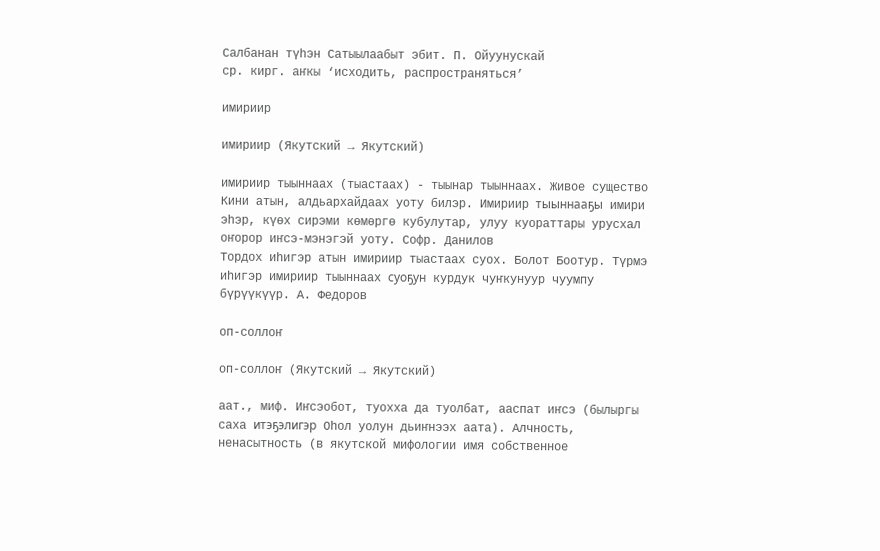Салбанан түһэн Сатыылаабыт эбит. П. Ойуунускай
ср. кирг. аҥкы ‘исходить, распространяться’

имириир

имириир (Якутский → Якутский)

имириир тыыннаах (тыастаах) - тыынар тыыннаах. Живое существо
Кини атын, алдьархайдаах уоту билэр. Имириир тыыннааҕы имири эһэр, күөх сирэми көмөргө кубулутар, улуу куораттары урусхал оҥорор иҥсэ-мэнэгэй уоту. Софр. Данилов
Тордох иһигэр атын имириир тыастаах суох. Болот Боотур. Түрмэ иһигэр имириир тыыннаах суоҕун курдук чуҥкунуур чуумпу бүрүүкүүр. А. Федоров

оп-соллоҥ

оп-соллоҥ (Якутский → Якутский)

аат., миф. Иҥсэобот, туохха да туолбат, ааспат иҥсэ (былыргы саха итэҕэлигэр Оһол уолун дьиҥнээх аата). Алчность, ненасытность (в якутской мифологии имя собственное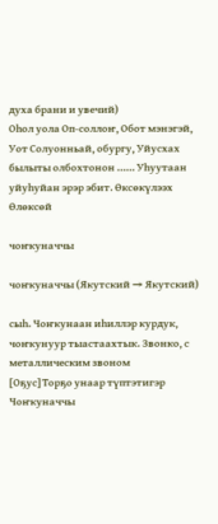духа брани и увечий)
Оһол уола Оп-соллоҥ, Обот мэнэгэй, Уот Солуонньай, обургу, Уйусхах былыты олбохтонон …… Уһуутаан уйуһуйан эрэр эбит. Өксөкүлээх Өлөксөй

чоҥкуначчы

чоҥкуначчы (Якутский → Якутский)

сыһ. Чоҥкунаан иһиллэр курдук, чоҥкунуур тыастаахтык. Звонко, с металлическим звоном
[Оҕус] Торҕо унаар түптэтигэр Чоҥкуначчы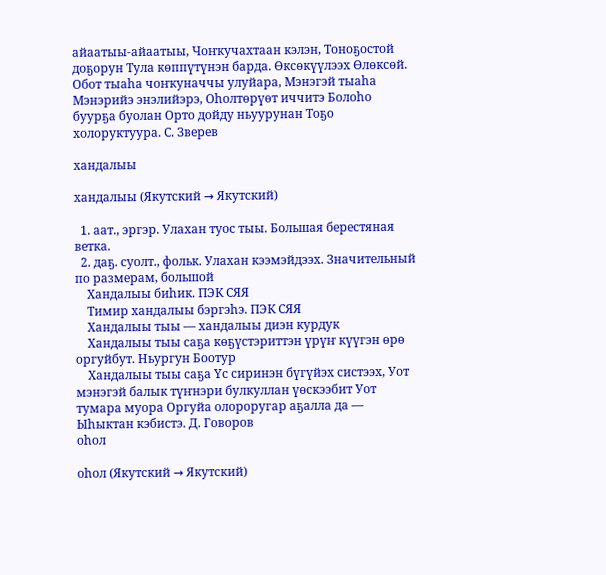айаатыы-айаатыы, Чоҥкучахтаан кэлэн, Тоноҕостой доҕорун Тула көппүтүнэн барда. Өксөкүүлээх Өлөксөй. Обот тыаһа чоҥкуначчы улуйара, Мэнэгэй тыаһа Мэнэрийэ энэлийэрэ, Оһолтөрүөт иччитэ Болоһо буурҕа буолан Орто дойду ньуурунан Тоҕо холоруктуура. С. Зверев

хандалыы

хандалыы (Якутский → Якутский)

  1. аат., эргэр. Улахан туос тыы. Большая берестяная ветка.
  2. даҕ. суолт., фольк. Улахан кээмэйдээх. Значительный по размерам, большой
    Хандалыы биһик. ПЭК СЯЯ
    Тимир хандалыы бэргэһэ. ПЭК СЯЯ
    Хандалыы тыы — хандалыы диэн курдук
    Хандалыы тыы саҕа көҕүстэриттэн үрүҥ күүгэн өрө оргуйбут. Ньургун Боотур
    Хандалыы тыы саҕа Үс сиринэн бүгүйэх систээх, Уот мэнэгэй балык түҥнэри булкуллан үөскээбит Уот тумара муора Оргуйа олороругар аҕалла да — Ыһыктан кэбистэ. Д. Говоров
оһол

оһол (Якутский → Якутский)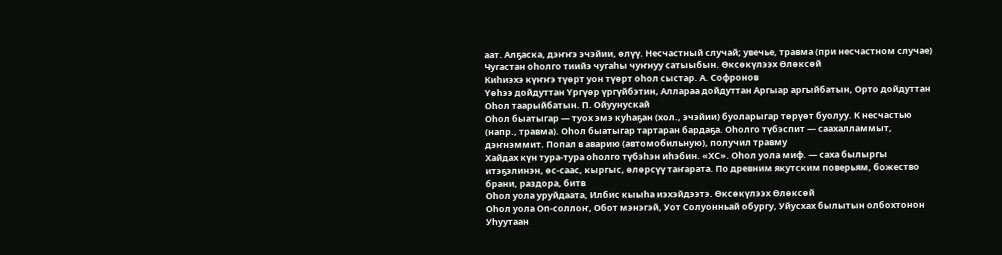аат. Алҕаска, дэҥҥэ эчэйии, өлүү. Несчастный случай; увечье, травма (при несчастном случае)
Чугастан оһолго тиийэ чугаһы чуҥнуу сатыыбын. Өксөкүлээх Өлөксөй
Киһиэхэ күҥҥэ түөрт уон түөрт оһол сыстар. А. Софронов
Үөһээ дойдуттан Үргүөр үргүйбэтин, Аллараа дойдуттан Аргыар аргыйбатын, Орто дойдуттан Оһол таарыйбатын. П. Ойуунускай
Оһол быатыгар — туох эмэ куһаҕан (хол., эчэйии) буоларыгар төрүөт буолуу. К несчастью (напр., травма). Оһол быатыгар тартаран бардаҕа. Оһолго түбэспит — саахалламмыт, дэҥнэммит. Попал в аварию (автомобильную), получил травму
Хайдах күн тура-тура оһолго түбэһэн иһэбин. «ХС». Оһол уола миф. — саха былыргы итэҕэлинэн, өс-саас, кыргыс, өлөрсүү таҥарата. По древним якутским поверьям, божество брани, раздора, битв
Оһол уола уруйдаата, Илбис кыыһа иэхэйдээтэ. Өксөкүлээх Өлөксөй
Оһол уола Оп-соллоҥ, Обот мэнэгэй, Уот Солуонньай обургу, Уйусхах былытын олбохтонон Уһуутаан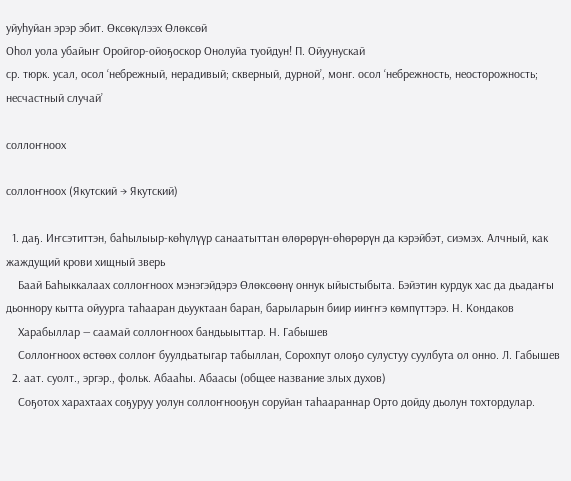уйуһуйан эрэр эбит. Өксөкүлээх Өлөксөй
Оһол уола убайыҥ Оройгор-ойоҕоскор Онолуйа туойдун! П. Ойуунускай
ср. тюрк. усал, осол ‘небрежный, нерадивый; скверный, дурной’, монг. осол ‘небрежность, неосторожность; несчастный случай’

соллоҥноох

соллоҥноох (Якутский → Якутский)

  1. даҕ. Иҥсэтиттэн, баһылыыр-көһүлүүр санаатыттан өлөрөрүн-өһөрөрүн да кэрэйбэт, сиэмэх. Алчный, как жаждущий крови хищный зверь
    Баай Баһыккалаах соллоҥноох мэнэгэйдэрэ Өлөксөөнү оннук ыйыстыбыта. Бэйэтин курдук хас да дьадаҥы дьоннору кытта ойуурга таһааран дьууктаан баран, барыларын биир ииҥҥэ көмпүттэрэ. Н. Кондаков
    Харабыллар — саамай соллоҥноох бандьыыттар. Н. Габышев
    Соллоҥноох өстөөх соллоҥ буулдьатыгар табыллан, Сорохпут олоҕо сулустуу суулбута ол онно. Л. Габышев
  2. аат. суолт., эргэр., фольк. Абааһы. Абаасы (общее название злых духов)
    Соҕотох харахтаах соҕуруу уолун соллоҥнооҕун соруйан таһаараннар Орто дойду дьолун тохтордулар.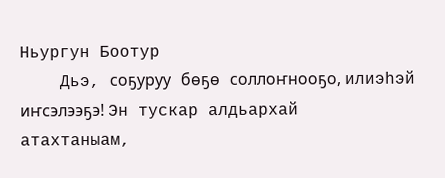Ньургун Боотур
    Дьэ, соҕуруу бөҕө соллоҥнооҕо, илиэһэй иҥсэлээҕэ! Эн тускар алдьархай атахтаныам,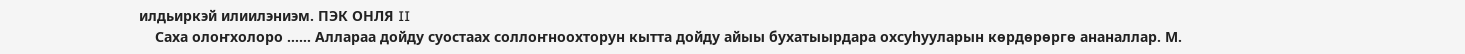илдьиркэй илиилэниэм. ПЭК ОНЛЯ II
    Саха олоҥхолоро …… Аллараа дойду суостаах соллоҥноохторун кытта дойду айыы бухатыырдара охсуһууларын көрдөрөргө ананаллар. М.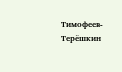Тимофеев-Терёшкин